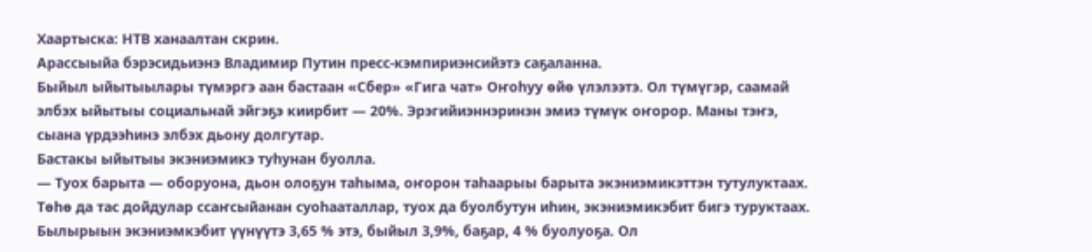Хаартыска: НТВ ханаалтан скрин.
Арассыыйа бэрэсидьиэнэ Владимир Путин пресс-кэмпириэнсийэтэ саҕаланна.
Быйыл ыйытыылары түмэргэ аан бастаан «Сбер» «Гига чат» Оҥоһуу өйө үлэлээтэ. Ол түмүгэр, саамай элбэх ыйытыы социальнай эйгэҕэ киирбит — 20%. Эрэгийиэннэринэн эмиэ түмүк оҥорор. Маны тэҥэ, сыана үрдээһинэ элбэх дьону долгутар.
Бастакы ыйытыы экэниэмикэ туһунан буолла.
— Туох барыта — оборуона, дьон олоҕун таһыма, оҥорон таһаарыы барыта экэниэмикэттэн тутулуктаах. Төһө да тас дойдулар ссаҥсыйанан суоһааталлар, туох да буолбутун иһин, экэниэмикэбит бигэ туруктаах. Былырыын экэниэмкэбит үүнүүтэ 3,65 % этэ, быйыл 3,9%, баҕар, 4 % буолуоҕа. Ол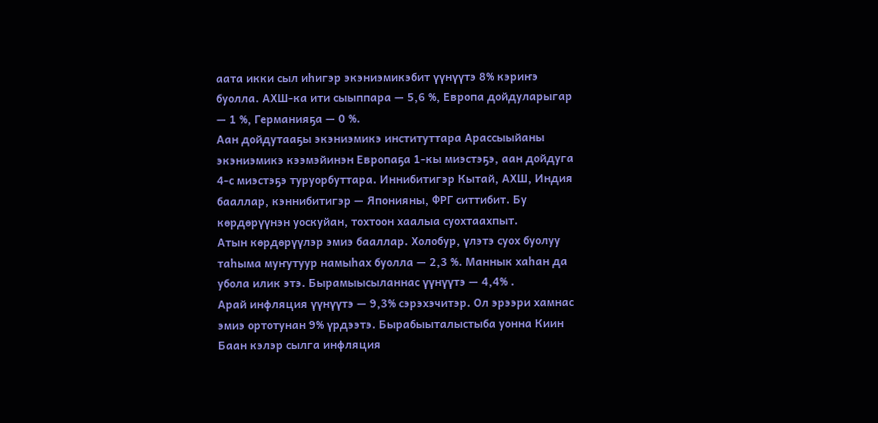аата икки сыл иһигэр экэниэмикэбит үүнүүтэ 8% кэриҥэ буолла. АХШ-ка ити сыыппара — 5,6 %, Европа дойдуларыгар — 1 %, Германияҕа — 0 %.
Аан дойдутааҕы экэниэмикэ институттара Арассыыйаны экэниэмикэ кээмэйинэн Европаҕа 1-кы миэстэҕэ, аан дойдуга 4-с миэстэҕэ туруорбуттара. Иннибитигэр Кытай, АХШ, Индия бааллар, кэннибитигэр — Японияны, ФРГ ситтибит. Бу көрдөрүүнэн уоскуйан, тохтоон хаалыа суохтаахпыт.
Атын көрдөрүүлэр эмиэ бааллар. Холобур, үлэтэ суох буолуу таһыма муҥутуур намыһах буолла — 2,3 %. Маннык хаһан да убола илик этэ. Бырамыысыланнас үүнүүтэ — 4,4% .
Арай инфляция үүнүүтэ — 9,3% сэрэхэчитэр. Ол эрээри хамнас эмиэ ортотунан 9% үрдээтэ. Бырабыыталыстыба уонна Киин Баан кэлэр сылга инфляция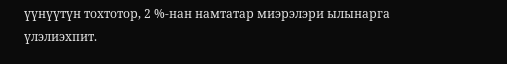үүнүүтүн тохтотор, 2 %-нан намтатар миэрэлэри ылынарга үлэлиэхпит.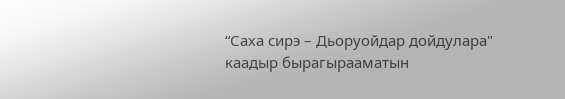“Саха сирэ – Дьоруойдар дойдулара" каадыр бырагырааматын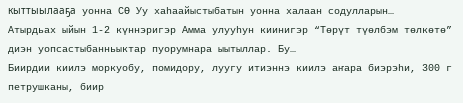кыттыылааҕа уонна СӨ Уу хаһаайыстыбатын уонна халаан содулларын…
Атырдьах ыйын 1-2 күннэригэр Амма улууһун киинигэр “Төрүт түөлбэм төлкөтө” диэн уопсастыбанньыктар пуорумнара ыытыллар. Бу…
Биирдии киилэ моркуобу, помидору, луугу итиэннэ киилэ аҥара биэрэһи, 300 г петрушканы, биир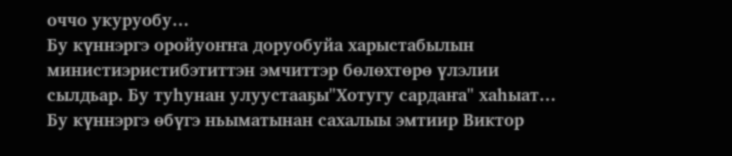оччо укуруобу…
Бу күннэргэ оройуоҥҥа доруобуйа харыстабылын министиэристибэтиттэн эмчиттэр бөлөхтөрө үлэлии сылдьар. Бу туһунан улуустааҕы"Хотугу сардаҥа" хаһыат…
Бу күннэргэ өбүгэ ньыматынан сахалыы эмтиир Виктор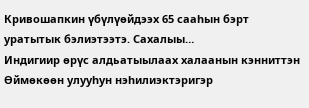Кривошапкин үбүлүөйдээх 65 сааһын бэрт уратытык бэлиэтээтэ. Сахалыы…
Индигиир өрүс алдьатыылаах халаанын кэнниттэн Өймөкөөн улууһун нэһилиэктэригэр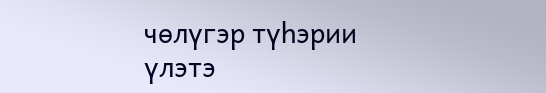чөлүгэр түһэрии үлэтэ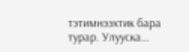тэтимнээхтик бара турар. Улууска…